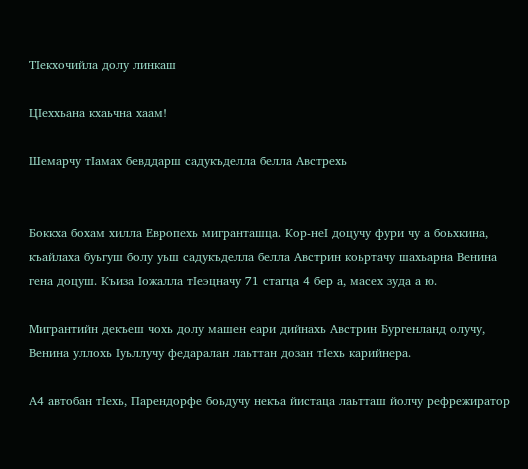ТIекхочийла долу линкаш

ЦIеххьана кхаьчна хаам!

Шемарчу тIамах бевддарш садукъделла белла Австрехь


Боккха бохам хилла Европехь мигранташца. Кор-неI доцучу фури чу а боьхкина, къайлаха буьгуш болу уьш садукъделла белла Австрин коьртачу шахьарна Венина гена доцуш. Къиза Iожалла тIеэцначу 71 стагца 4 бер а, масех зуда а ю.

Мигрантийн декъеш чохь долу машен еари дийнахь Австрин Бургенланд олучу, Венина уллохь Iуьллучу федаралан лаьттан дозан тIехь карийнера.

А4 автобан тIехь, Парендорфе боьдучу некъа йистаца лаьтташ йолчу рефрежиратор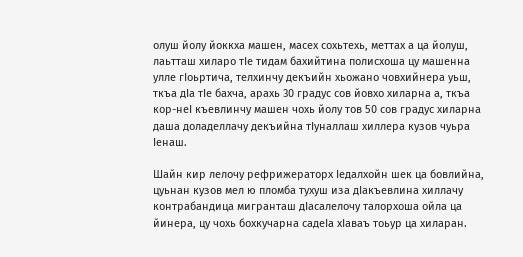олуш йолу йоккха машен, масех сохьтехь, меттах а ца йолуш, лаьтташ хиларо тIе тидам бахийтина полисхоша цу машенна улле гIоьртича, телхинчу декъийн хьожано човхийнера уьш, ткъа дIа тIе бахча, арахь 30 градус сов йовхо хиларна а, ткъа кор-неI къевлинчу машен чохь йолу тов 50 сов градус хиларна даша доладеллачу декъийна тIуналлаш хиллера кузов чуьра Iенаш.

Шайн кир лелочу рефрижераторх Iедалхойн шек ца бовлийна, цуьнан кузов мел ю пломба тухуш иза дIакъевлина хиллачу контрабандица мигранташ дIасалелочу талорхоша ойла ца йинера, цу чохь бохкучарна садеIа хIаваъ тоьур ца хиларан.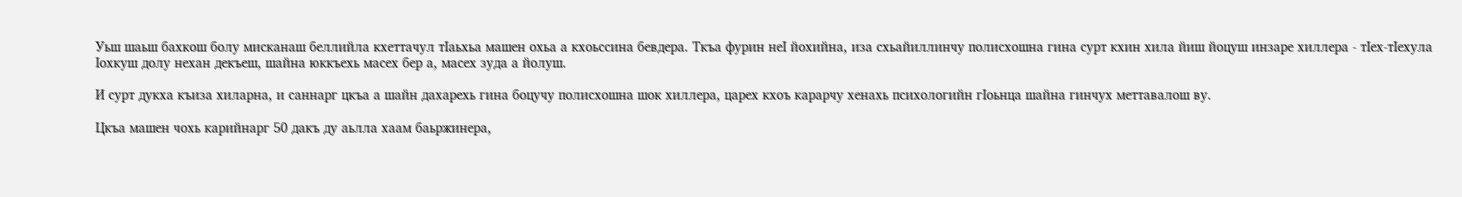Уьш шаьш бахкош болу мисканаш беллийла кхеттачул тIаьхьа машен охьа а кхоьссина бевдера. Ткъа фурин неI йохийна, иза схьайиллинчу полисхошна гина сурт кхин хила йиш йоцуш инзаре хиллера - тIех-тIехула Iохкуш долу нехан декъеш, шайна юккъехь масех бер а, масех зуда а йолуш.

И сурт дукха къиза хиларна, и саннарг цкъа а шайн дахарехь гина боцучу полисхошна шок хиллера, царех кхоъ карарчу хенахь психологийн гIоьнца шайна гинчух меттавалош ву.

Цкъа машен чохь карийнарг 50 дакъ ду аьлла хаам баьржинера,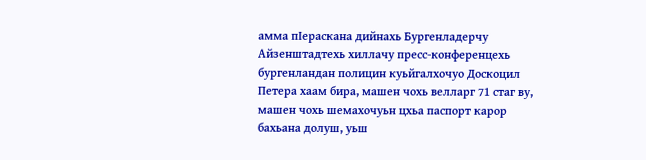амма пIераскана дийнахь Бургенладерчу Айзенштадтехь хиллачу пресс-конференцехь бургенландан полицин куьйгалхочуо Доскоцил Петера хаам бира, машен чохь велларг 71 стаг ву, машен чохь шемахочуьн цхьа паспорт карор бахьана долуш, уьш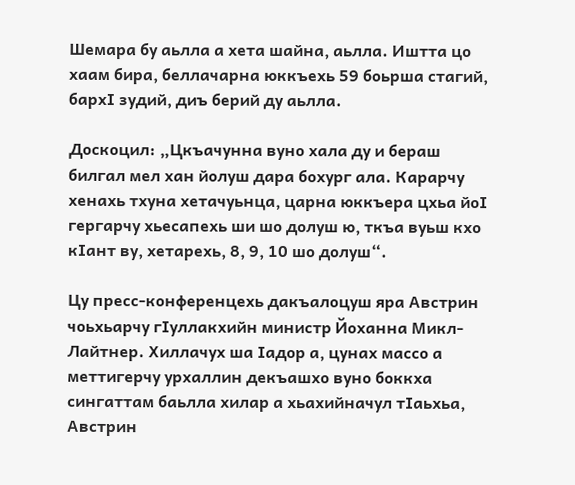Шемара бу аьлла а хета шайна, аьлла. Иштта цо хаам бира, беллачарна юккъехь 59 боьрша стагий, бархI зудий, диъ берий ду аьлла.

Доскоцил: „Цкъачунна вуно хала ду и бераш билгал мел хан йолуш дара бохург ала. Карарчу хенахь тхуна хетачуьнца, царна юккъера цхьа йоI гергарчу хьесапехь ши шо долуш ю, ткъа вуьш кхо кIант ву, хетарехь, 8, 9, 10 шо долуш“.

Цу пресс-конференцехь дакъалоцуш яра Австрин чоьхьарчу гIуллакхийн министр Йоханна Микл-Лайтнер. Хиллачух ша Iадор а, цунах массо а меттигерчу урхаллин декъашхо вуно боккха сингаттам баьлла хилар а хьахийначул тIаьхьа, Австрин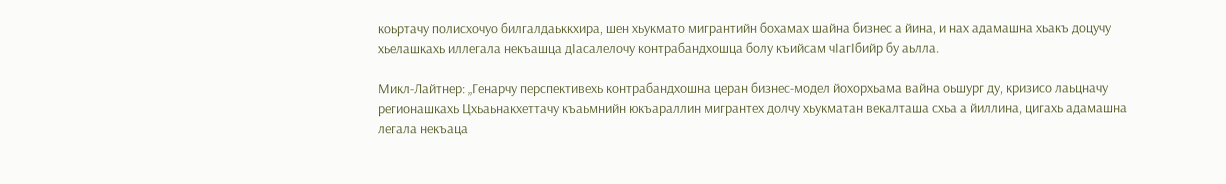коьртачу полисхочуо билгалдаьккхира, шен хьукмато мигрантийн бохамах шайна бизнес а йина, и нах адамашна хьакъ доцучу хьелашкахь иллегала некъашца дIасалелочу контрабандхошца болу къийсам чIагIбийр бу аьлла.

Микл-Лайтнер: „Генарчу перспективехь контрабандхошна церан бизнес-модел йохорхьама вайна оьшург ду, кризисо лаьцначу регионашкахь Цхьаьнакхеттачу къаьмнийн юкъараллин мигрантех долчу хьукматан векалташа схьа а йиллина, цигахь адамашна легала некъаца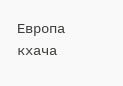Европа кхача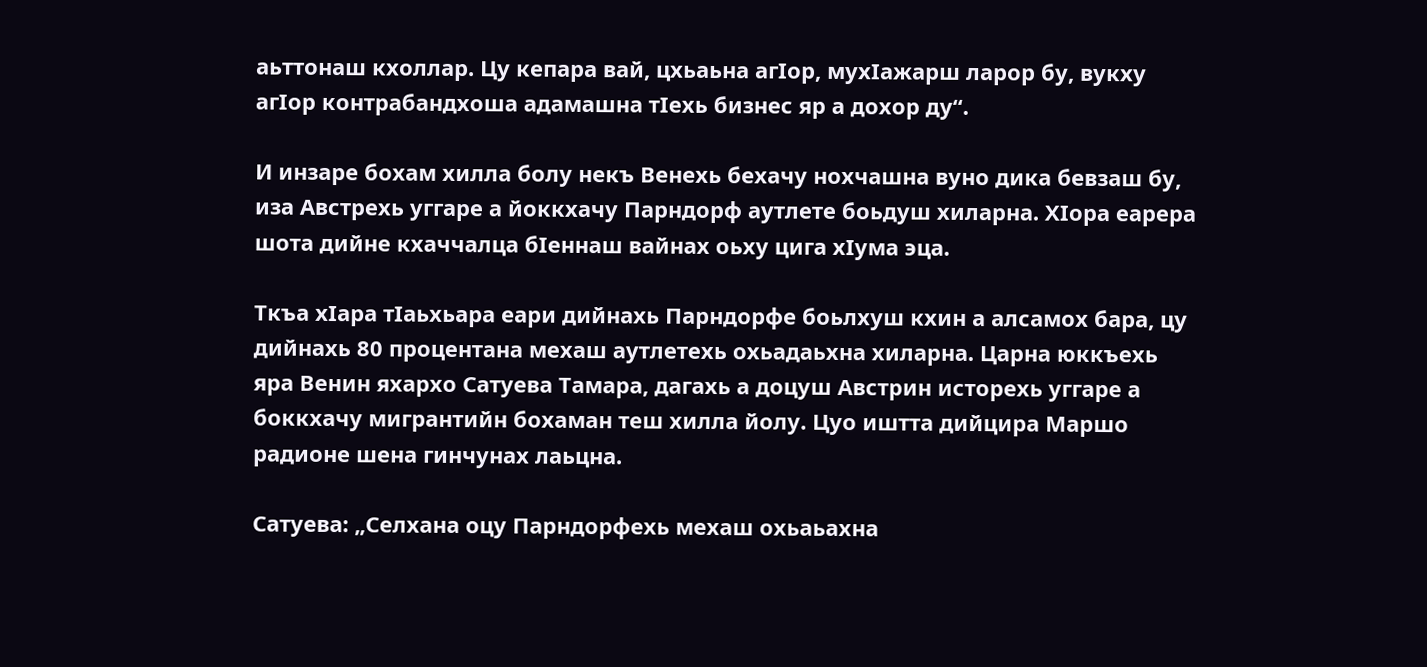аьттонаш кхоллар. Цу кепара вай, цхьаьна агIор, мухIажарш ларор бу, вукху агIор контрабандхоша адамашна тIехь бизнес яр а дохор ду“.

И инзаре бохам хилла болу некъ Венехь бехачу нохчашна вуно дика бевзаш бу, иза Австрехь уггаре а йоккхачу Парндорф аутлете боьдуш хиларна. ХIора еарера шота дийне кхаччалца бIеннаш вайнах оьху цига хIума эца.

Ткъа хIара тIаьхьара еари дийнахь Парндорфе боьлхуш кхин а алсамох бара, цу дийнахь 80 процентана мехаш аутлетехь охьадаьхна хиларна. Царна юккъехь яра Венин яхархо Сатуева Тамара, дагахь а доцуш Австрин исторехь уггаре а боккхачу мигрантийн бохаман теш хилла йолу. Цуо иштта дийцира Маршо радионе шена гинчунах лаьцна.

Сатуева: „Селхана оцу Парндорфехь мехаш охьаьахна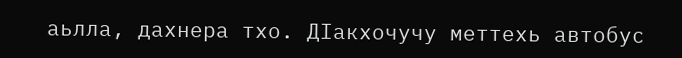аьлла, дахнера тхо. ДIакхочучу меттехь автобус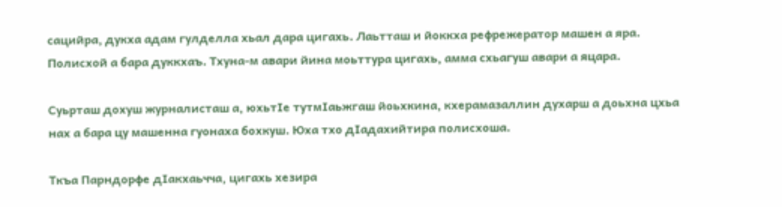сацийра, дукха адам гулделла хьал дара цигахь. Лаьтташ и йоккха рефрежератор машен а яра. Полисхой а бара дуккхаъ. Тхуна-м авари йина моьттура цигахь, амма схьагуш авари а яцара.

Суьрташ дохуш журналисташ а, юхьтIе тутмIаьжгаш йоьхкина, кхерамазаллин духарш а доьхна цхьа нах а бара цу машенна гуонаха бохкуш. Юха тхо дIадахийтира полисхоша.

Ткъа Парндорфе дIакхаьчча, цигахь хезира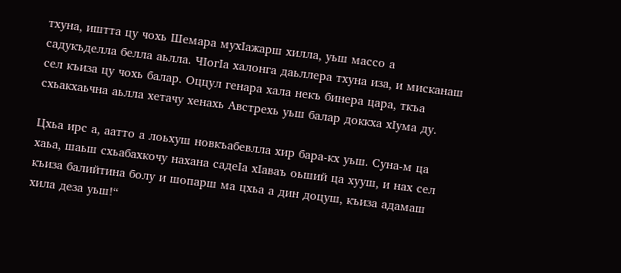тхуна, иштта цу чохь Шемара мухIажарш хилла, уьш массо а садукъделла белла аьлла. ЧIогIа халонга даьллера тхуна иза, и мисканаш сел къиза цу чохь балар. Оццул генара хала некъ бинера цара, ткъа схьакхаьчна аьлла хетачу хенахь Австрехь уьш балар доккха хIума ду.

Цхьа ирс а, аатто а лоьхуш новкъабевлла хир бара-кх уьш. Суна-м ца хаьа, шаьш схьабахкочу нахана садеIа хIаваъ оьший ца хууш, и нах сел къиза балийтина болу и шопарш ма цхьа а дин доцуш, къиза адамаш хила деза уьш!“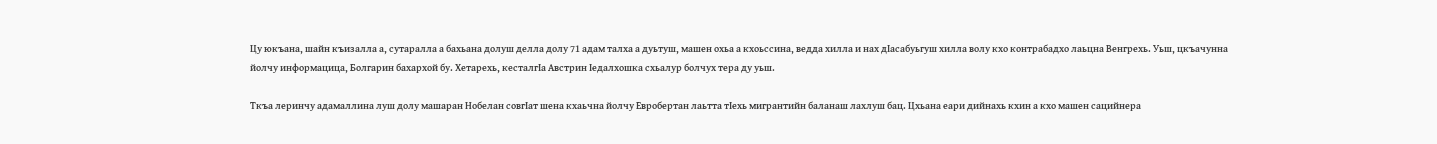Цу юкъана, шайн къизалла а, сутаралла а бахьана долуш делла долу 71 адам талха а дуьтуш, машен охьа а кхоьссина, ведда хилла и нах дIасабуьгуш хилла волу кхо контрабадхо лаьцна Венгрехь. Уьш, цкъачунна йолчу информацица, Болгарин бахархой бу. Хетарехь, кесталгIа Австрин Iедалхошка схьалур болчух тера ду уьш.

Ткъа леринчу адамаллина луш долу машаран Нобелан совгIат шена кхаьчна йолчу Евробертан лаьтта тIехь мигрантийн баланаш лахлуш бац. Цхьана еари дийнахь кхин а кхо машен сацийнера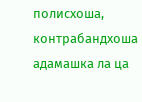полисхоша, контрабандхоша адамашка ла ца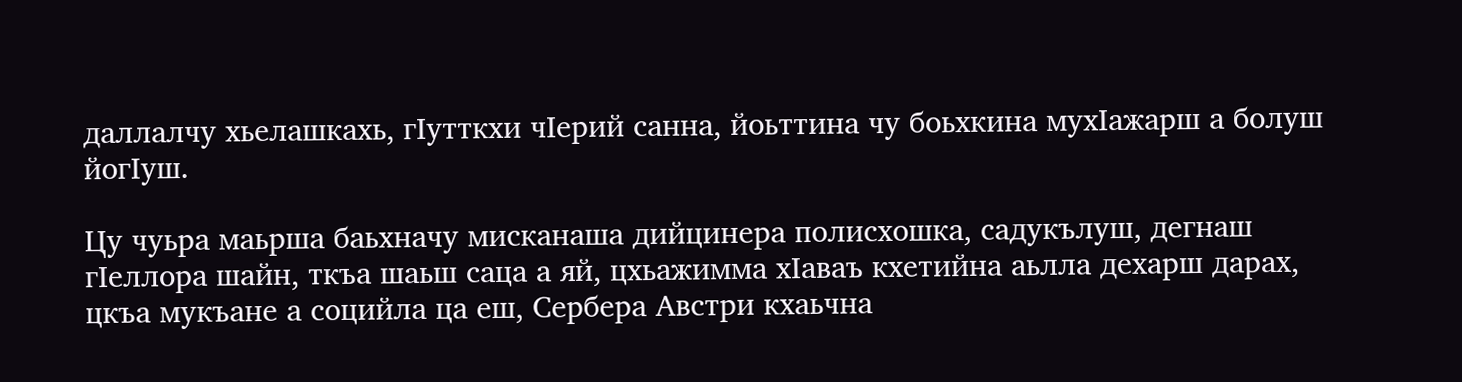даллалчу хьелашкахь, гIутткхи чIерий санна, йоьттина чу боьхкина мухIажарш а болуш йогIуш.

Цу чуьра маьрша баьхначу мисканаша дийцинера полисхошка, садукълуш, дегнаш гIеллора шайн, ткъа шаьш саца а яй, цхьажимма хIаваъ кхетийна аьлла дехарш дарах, цкъа мукъане а социйла ца еш, Сербера Австри кхаьчна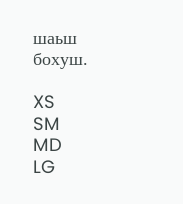шаьш бохуш.

XS
SM
MD
LG